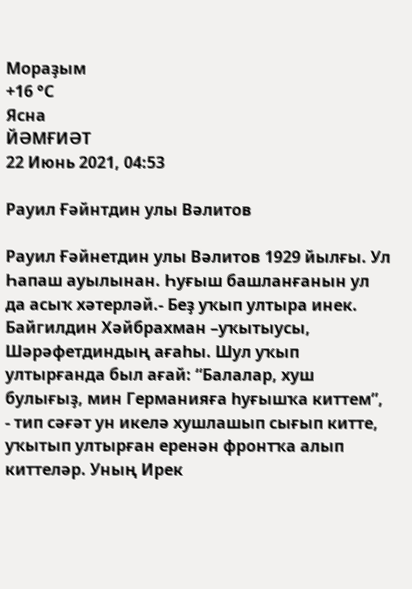Мораҙым
+16 °С
Ясна
ЙӘМҒИӘТ
22 Июнь 2021, 04:53

Рауил Ғәйнтдин улы Вәлитов

Рауил Ғәйнетдин улы Вәлитов 1929 йылғы. Ул Һапаш ауылынан. Һуғыш башланғанын ул да асыҡ хәтерләй.- Беҙ уҡып ултыра инек. Байгилдин Хәйбрахман –уҡытыусы, Шәрәфетдиндың ағаһы. Шул уҡып ултырғанда был ағай: “Балалар, хуш булығыҙ, мин Германияға һуғышҡа киттем”, - тип сәғәт ун икелә хушлашып сығып китте, уҡытып ултырған еренән фронтҡа алып киттеләр. Уның Ирек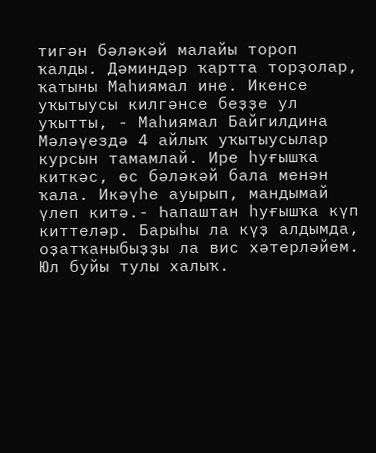тигән бәләкәй малайы тороп ҡалды. Дәминдәр ҡартта торҙолар, ҡатыны Маһиямал ине. Икенсе уҡытыусы килгәнсе беҙҙе ул уҡытты, - Маһиямал Байгилдина Мәләүездә 4 айлыҡ уҡытыусылар курсын тамамлай. Ире һуғышҡа киткәс, өс бәләкәй бала менән ҡала. Икәүһе ауырып, мандымай үлеп китә.- Һапаштан һуғышҡа күп киттеләр. Барыһы ла күҙ алдымда, оҙатҡаныбыҙҙы ла вис хәтерләйем. Юл буйы тулы халыҡ.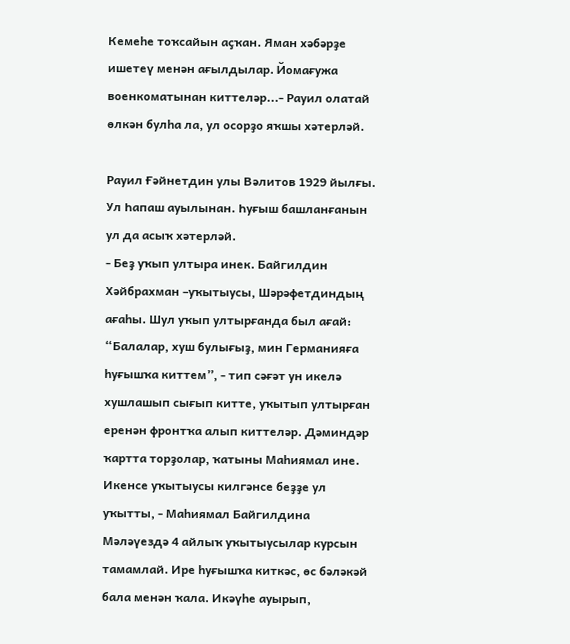Кемеһе тоҡсайын аҫҡан. Яман хәбәрҙе ишетеү менән ағылдылар. Йомағужа военкоматынан киттеләр...- Рауил олатай өлкән булһа ла, ул осорҙо яҡшы хәтерләй.

Рауил Ғәйнетдин улы Вәлитов 1929 йылғы. Ул Һапаш ауылынан. Һуғыш башланғанын ул да асыҡ хәтерләй.
- Беҙ уҡып ултыра инек. Байгилдин Хәйбрахман –уҡытыусы, Шәрәфетдиндың ағаһы. Шул уҡып ултырғанда был ағай: “Балалар, хуш булығыҙ, мин Германияға һуғышҡа киттем”, - тип сәғәт ун икелә хушлашып сығып китте, уҡытып ултырған еренән фронтҡа алып киттеләр. Дәминдәр ҡартта торҙолар, ҡатыны Маһиямал ине. Икенсе уҡытыусы килгәнсе беҙҙе ул уҡытты, - Маһиямал Байгилдина Мәләүездә 4 айлыҡ уҡытыусылар курсын тамамлай. Ире һуғышҡа киткәс, өс бәләкәй бала менән ҡала. Икәүһе ауырып,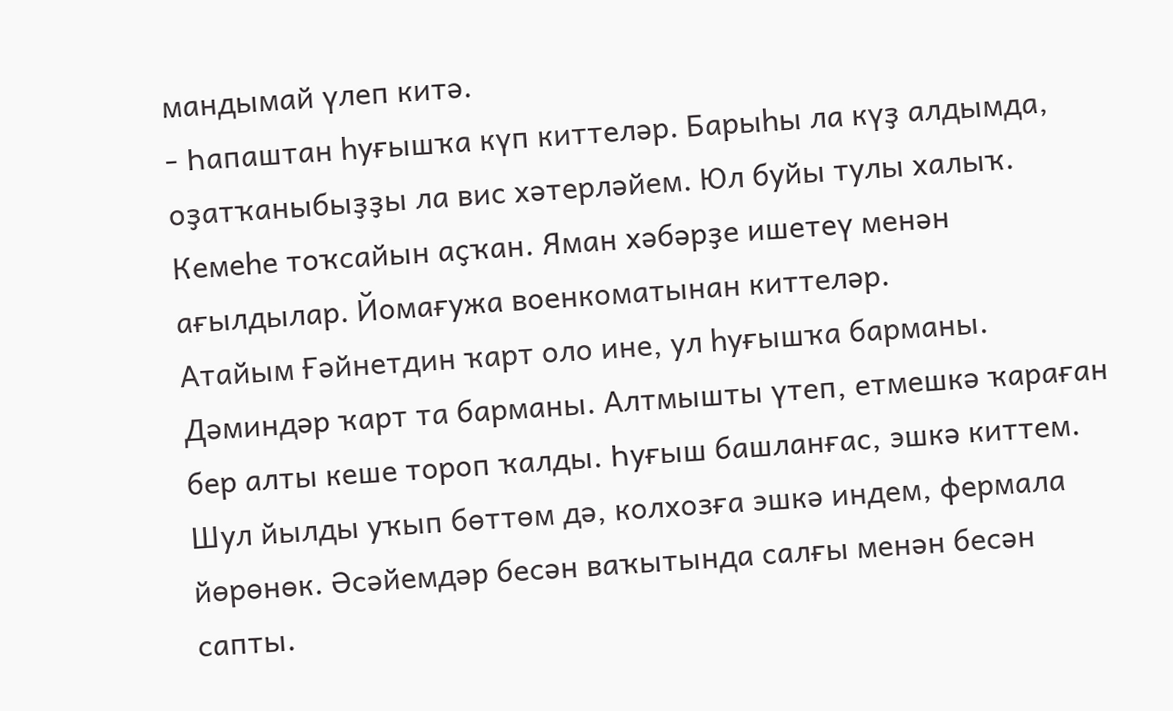мандымай үлеп китә.
- Һапаштан һуғышҡа күп киттеләр. Барыһы ла күҙ алдымда, оҙатҡаныбыҙҙы ла вис хәтерләйем. Юл буйы тулы халыҡ. Кемеһе тоҡсайын аҫҡан. Яман хәбәрҙе ишетеү менән ағылдылар. Йомағужа военкоматынан киттеләр.
Атайым Ғәйнетдин ҡарт оло ине, ул һуғышҡа барманы. Дәминдәр ҡарт та барманы. Алтмышты үтеп, етмешкә ҡараған бер алты кеше тороп ҡалды. Һуғыш башланғас, эшкә киттем. Шул йылды уҡып бөттөм дә, колхозға эшкә индем, фермала йөрөнөк. Әсәйемдәр бесән ваҡытында салғы менән бесән сапты.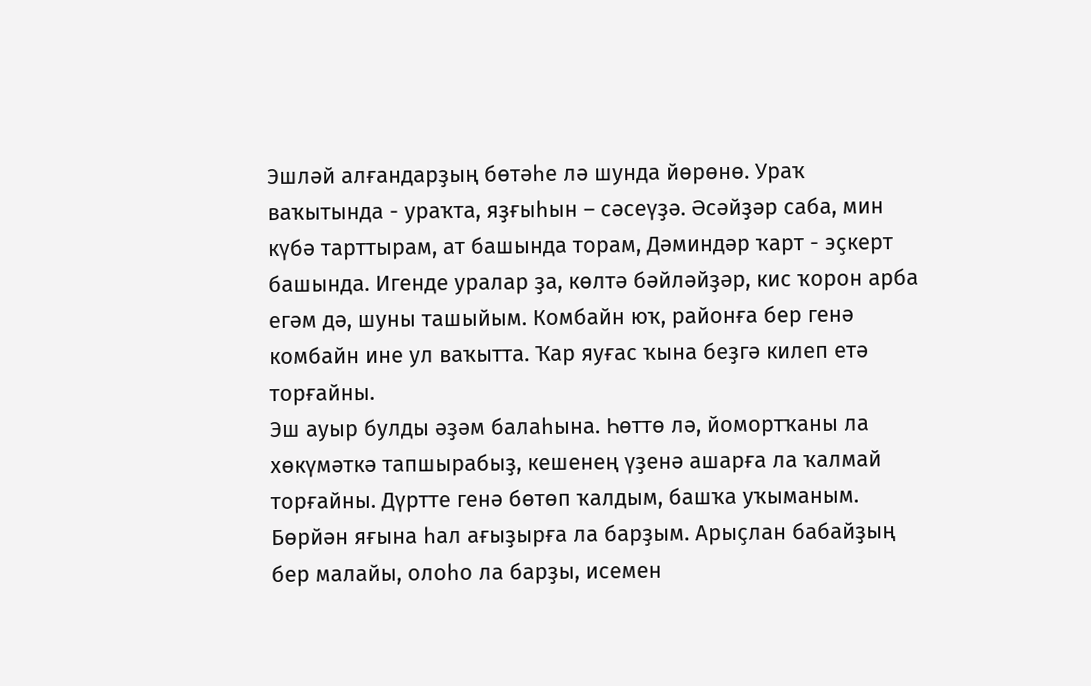Эшләй алғандарҙың бөтәһе лә шунда йөрөнө. Ураҡ ваҡытында - ураҡта, яҙғыһын – сәсеүҙә. Әсәйҙәр саба, мин күбә тарттырам, ат башында торам, Дәминдәр ҡарт - эҫкерт башында. Игенде уралар ҙа, көлтә бәйләйҙәр, кис ҡорон арба егәм дә, шуны ташыйым. Комбайн юҡ, районға бер генә комбайн ине ул ваҡытта. Ҡар яуғас ҡына беҙгә килеп етә торғайны.
Эш ауыр булды әҙәм балаһына. Һөттө лә, йомортҡаны ла хөкүмәткә тапшырабыҙ, кешенең үҙенә ашарға ла ҡалмай торғайны. Дүртте генә бөтөп ҡалдым, башҡа уҡыманым.
Бөрйән яғына һал ағыҙырға ла барҙым. Арыҫлан бабайҙың бер малайы, олоһо ла барҙы, исемен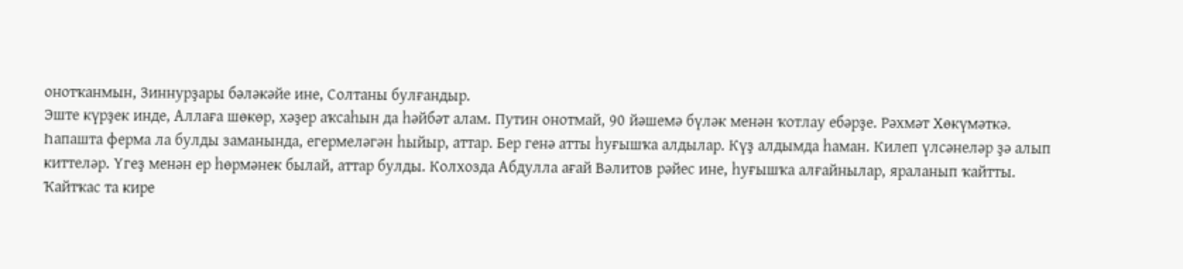онотҡанмын, Зиннурҙары бәләкәйе ине, Солтаны булғандыр.
Эште күрҙек инде, Аллаға шөкөр, хәҙер аҡсаһын да һәйбәт алам. Путин онотмай, 90 йәшемә бүләк менән ҡотлау ебәрҙе. Рәхмәт Хөкүмәткә.
Һапашта ферма ла булды заманында, егермеләгән һыйыр, аттар. Бер генә атты һуғышҡа алдылар. Күҙ алдымда һаман. Килеп үлсәнеләр ҙә алып киттеләр. Үгеҙ менән ер һөрмәнек былай, аттар булды. Колхозда Абдулла ағай Вәлитов рәйес ине, һуғышҡа алғайнылар, яраланып ҡайтты. Ҡайтҡас та кире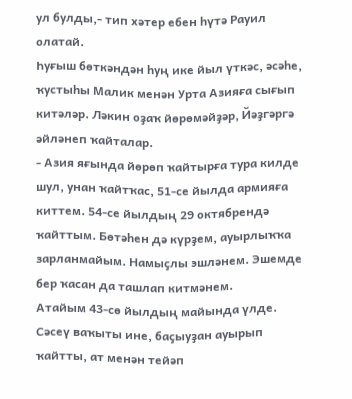ул булды,- тип хәтер ебен һүтә Рауил олатай.
Һуғыш бөткәндән һуң ике йыл үткәс, әсәһе, ҡустыһы Малик менән Урта Азияға сығып китәләр. Ләкин оҙаҡ йөрөмәйҙәр, Йәҙгәргә әйләнеп ҡайталар.
- Азия яғында йөрөп ҡайтырға тура килде шул, унан ҡайтҡас, 51-се йылда армияға киттем. 54-се йылдың 29 октябрендә ҡайттым. Бөтәһен дә күрҙем, ауырлыҡҡа зарланмайым. Намыҫлы эшләнем. Эшемде бер ҡасан да ташлап китмәнем.
Атайым 43-сө йылдың майында үлде. Сәсеү ваҡыты ине, баҫыуҙан ауырып ҡайтты, ат менән тейәп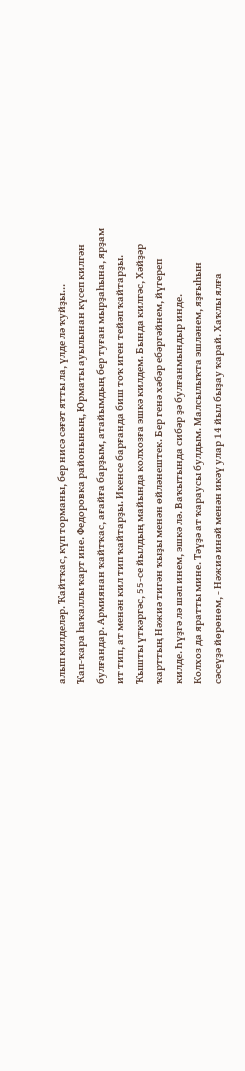алып килделәр. Ҡайтҡас, күп торманы, бер нисә сәғәт ятты ла, үлде лә ҡуйҙы...
Ҡап-ҡара һаҡаллы ҡарт ине. Федоровка районының, Юрматы ауылынан күсеп килгән булғандар. Армиянан ҡайтҡас, ағайға барҙым, атайымдың бер туған мырҙаһына, ярҙам ит тип, ат менән кил тип ҡайтарҙы. Икенсе барғанда биш тоҡ иген тейәп ҡайтарҙы. Ҡышты үткәргәс, 55-се йылдың майында колхозға эшкә килдем. Бында килгәс, Хәйҙәр ҡарттың Нәжиә тигән ҡыҙы менән өйләнештек. Бер генә хәбәр ебәргәйнем, йүгереп килде. Һүҙгә лә шәп инем, эшкә лә. Ваҡытында сибәр ҙә булғанмындыр инде.
Колхоз да яратты мине. Тәүҙә ат ҡараусы булдым. Малсылыҡта эшләнем, яҙғыһын сәсеүҙә йөрөнөм, - Нәжиә инәй менән икәү улар 14 йыл быҙау ҡарай. Хаҡлы ялға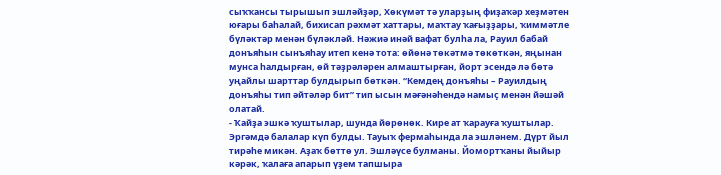сыҡҡансы тырышып эшләйҙәр, Хөкүмәт тә уларҙың фиҙаҡәр хеҙмәтен юғары баһалай, бихисап рәхмәт хаттары, маҡтау ҡағыҙҙары, ҡиммәтле бүләктәр менән бүләкләй. Нәжиә инәй вафат булһа ла, Рауил бабай донъяһын сынъяһау итеп кенә тота: өйөнә төкәтмә төкөткән, яңынан мунса һалдырған, өй тәҙрәләрен алмаштырған, йорт эсендә лә бөтә уңайлы шарттар булдырып бөткән. “Кемдең донъяһы – Рауилдың донъяһы тип әйтәләр бит” тип ысын мәғәнәһендә намыҫ менән йәшәй олатай.
- Ҡайҙа эшкә ҡуштылар, шунда йөрөнөк. Кире ат ҡарауға ҡуштылар. Эргәмдә балалар күп булды. Тауыҡ фермаһында ла эшләнем. Дүрт йыл тирәһе микән. Аҙаҡ бөттө ул. Эшләүсе булманы. Йомортҡаны йыйыр кәрәк, ҡалаға апарып үҙем тапшыра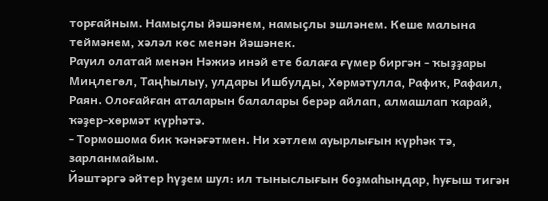торғайным. Намыҫлы йәшәнем, намыҫлы эшләнем. Кеше малына теймәнем, хәләл көс менән йәшәнек.
Рауил олатай менән Нәжиә инәй ете балаға ғүмер биргән - ҡыҙҙары Миңлегөл, Таңһылыу, улдары Ишбулды, Хөрмәтулла, Рафиҡ, Рафаил, Раян. Олоғайған аталарын балалары берәр айлап, алмашлап ҡарай, ҡәҙер-хөрмәт күрһәтә.
- Тормошома бик ҡәнәғәтмен. Ни хәтлем ауырлығын күрһәк тә, зарланмайым.
Йәштәргә әйтер һүҙем шул: ил тыныслығын боҙмаһындар, һуғыш тигән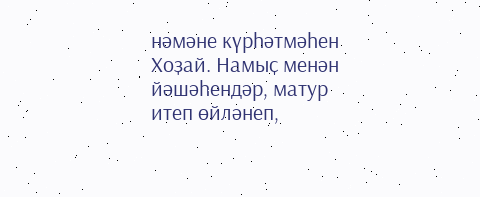нәмәне күрһәтмәһен Хоҙай. Намыҫ менән йәшәһендәр, матур итеп өйләнеп,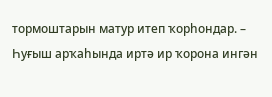тормоштарын матур итеп ҡорһондар. – Һуғыш арҡаһында иртә ир ҡорона ингән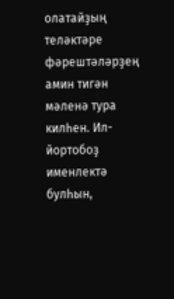олатайҙың теләктәре фәрештәләрҙең амин тигән мәленә тура килһен. Ил-йортобоҙ именлектә булһын,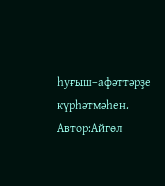һуғыш–афәттәрҙе күрһәтмәһен.
Автор:Айгөл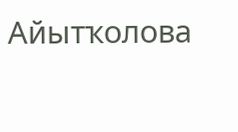Айытҡолова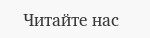Читайте нас